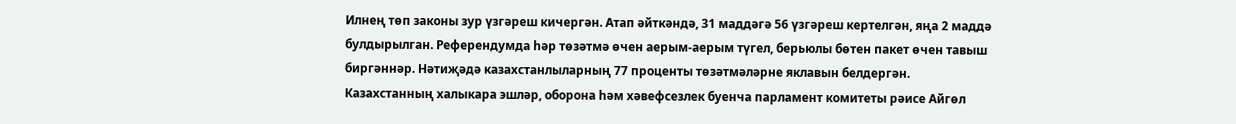Илнең төп законы зур үзгәреш кичергән. Атап әйткәндә, 31 маддәгә 56 үзгәреш кертелгән, яңа 2 маддә булдырылган. Референдумда һәр төзәтмә өчен аерым-аерым түгел, берьюлы бөтен пакет өчен тавыш биргәннәр. Нәтиҗәдә казахстанлыларның 77 проценты төзәтмәләрне яклавын белдергән.
Казахстанның халыкара эшләр, оборона һәм хәвефсезлек буенча парламент комитеты рәисе Айгөл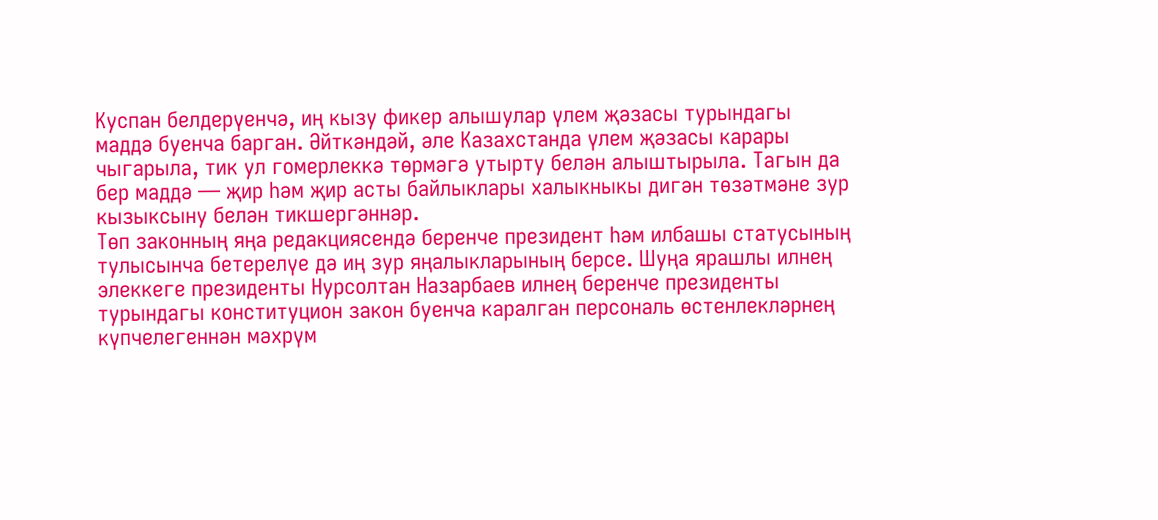Куспан белдерүенчә, иң кызу фикер алышулар үлем җәзасы турындагы маддә буенча барган. Әйткәндәй, әле Казахстанда үлем җәзасы карары чыгарыла, тик ул гомерлеккә төрмәгә утырту белән алыштырыла. Тагын да бер маддә — җир һәм җир асты байлыклары халыкныкы дигән төзәтмәне зур кызыксыну белән тикшергәннәр.
Төп законның яңа редакциясендә беренче президент һәм илбашы статусының тулысынча бетерелүе дә иң зур яңалыкларының берсе. Шуңа ярашлы илнең элеккеге президенты Нурсолтан Назарбаев илнең беренче президенты турындагы конституцион закон буенча каралган персональ өстенлекләрнең күпчелегеннән мәхрүм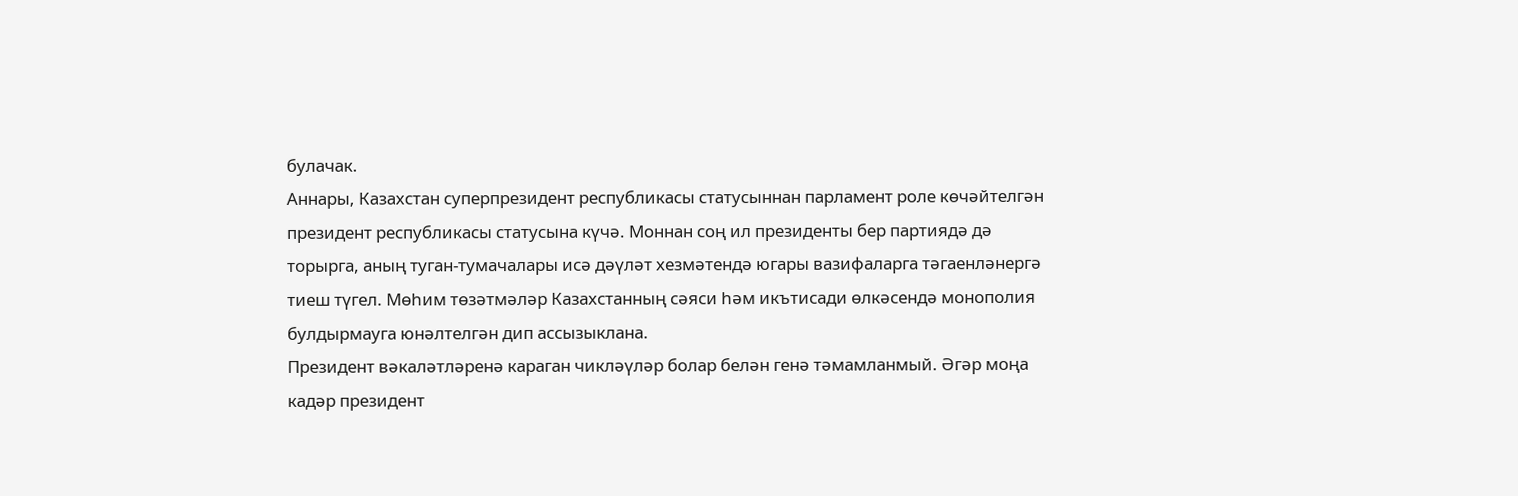булачак.
Аннары, Казахстан суперпрезидент республикасы статусыннан парламент роле көчәйтелгән президент республикасы статусына күчә. Моннан соң ил президенты бер партиядә дә торырга, аның туган-тумачалары исә дәүләт хезмәтендә югары вазифаларга тәгаенләнергә тиеш түгел. Мөһим төзәтмәләр Казахстанның сәяси һәм икътисади өлкәсендә монополия булдырмауга юнәлтелгән дип ассызыклана.
Президент вәкаләтләренә караган чикләүләр болар белән генә тәмамланмый. Әгәр моңа кадәр президент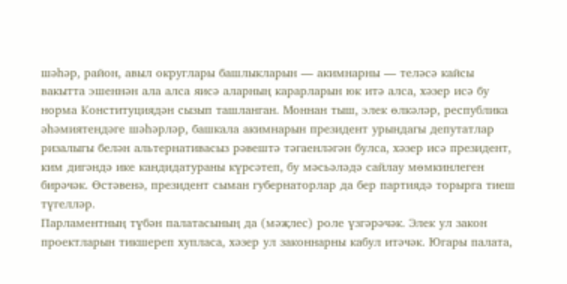шәһәр, район, авыл округлары башлыкларын — акимнарны — теләсә кайсы вакытта эшеннән ала алса яисә аларның карарларын юк итә алса, хәзер исә бу норма Конституциядән сызып ташланган. Моннан тыш, элек өлкәләр, республика әһәмиятендәге шәһәрләр, башкала акимнарын президент урындагы депутатлар ризалыгы белән альтернативасыз рәвештә тәгаенләгән булса, хәзер исә президент, ким дигәндә ике кандидатураны күрсәтеп, бу мәсьәләдә сайлау мөмкинлеген бирәчәк. Өстәвенә, президент сыман губернаторлар да бер партиядә торырга тиеш түгелләр.
Парламентның түбән палатасының да (мәҗлес) роле үзгәрәчәк. Элек ул закон проектларын тикшереп хупласа, хәзер ул законнарны кабул итәчәк. Югары палата,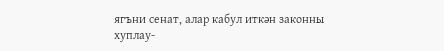ягъни сенат, алар кабул иткән законны хуплау-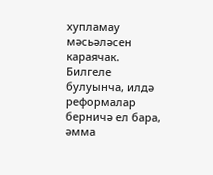хупламау мәсьәләсен караячак.
Билгеле булуынча, илдә реформалар берничә ел бара, әмма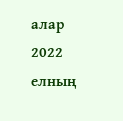алар 2022 елның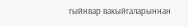гыйнвар вакыйгаларыннан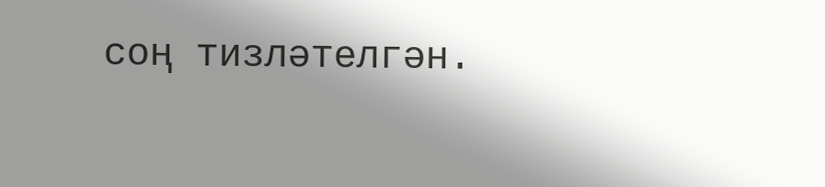соң тизләтелгән.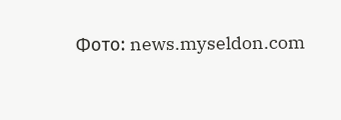Фото: news.myseldon.com